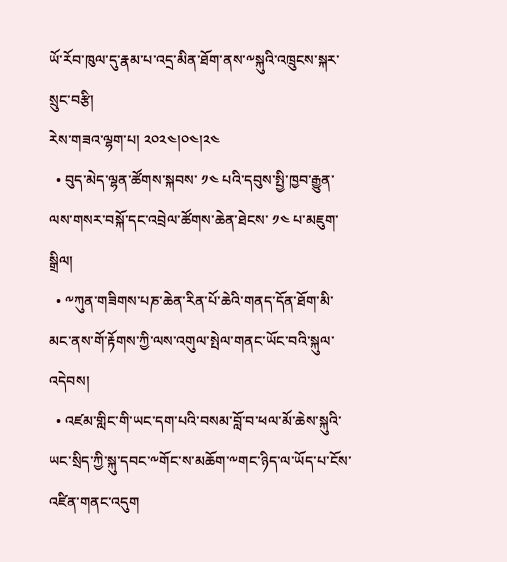ཡོ་རོབ་ཁུལ་དུ་རྣམ་པ་འདྲ་མིན་ཐོག་ནས་༸སྐུའི་འཁྲུངས་སྐར་སྲུང་བརྩི།
རེས་གཟའ་ལྷག་པ། ༢༠༢༤།༠༤།༢༤
  • བུད་མེད་ལྷན་ཚོགས་སྐབས་ ༡༤ པའི་དབུས་སྤྱི་ཁྱབ་རྒྱུན་ལས་གསར་བསྐོ་དང་འབྲེལ་ཚོགས་ཆེན་ཐེངས་ ༡༤ པ་མཇུག་སྒྲིལ།
  • ༸ཀུན་གཟིགས་པཎ་ཆེན་རིན་པོ་ཆེའི་གནད་དོན་ཐོག་མི་མང་ནས་གོ་རྟོགས་ཀྱི་ལས་འགུལ་སྤེལ་གནང་ཡོང་བའི་སྐུལ་འདེབས།
  • འཛམ་གླིང་གི་ཡང་དག་པའི་བསམ་བློ་བ་ཕལ་མོ་ཆེས་སྐུའི་ཡང་སྲིད་ཀྱི་སྐུ་དབང་༸གོང་ས་མཆོག་༸གང་ཉིད་ལ་ཡོད་པ་ངོས་འཛིན་གནང་འདུག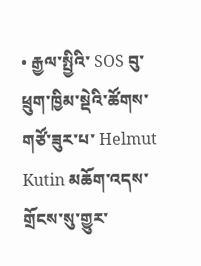• རྒྱལ་སྤྱིའི་ SOS བུ་ཕྲུག་ཁྱིམ་སྡེའི་ཚོགས་གཙོ་ཟུར་པ་ Helmut Kutin མཆོག་འདས་གྲོངས་སུ་གྱུར་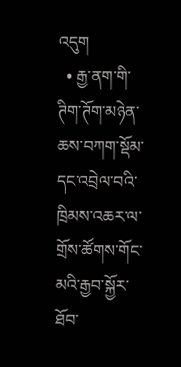འདུག
  • རྒྱ་ནག་གི་ཊིག་ཊོག་མཉེན་ཆས་བཀག་སྡོམ་དང་འབྲེལ་བའི་ཁྲིམས་འཆར་ལ་གྲོས་ཚོགས་གོང་མའི་རྒྱབ་སྐྱོར་ཐོབ་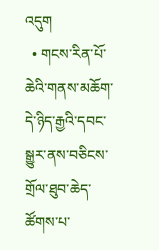འདུག
  • གངས་རིན་པོ་ཆེའི་གནས་མཆོག་དེ་ཉིད་རྒྱའི་དབང་སྒྱུར་ནས་བཅིངས་གྲོལ་ཐུབ་ཆེད་ཚོགས་པ་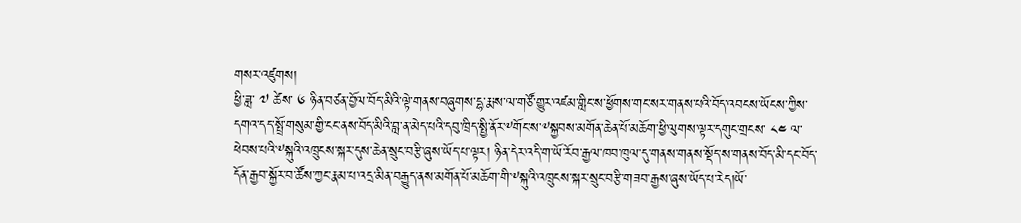གསར་འཛུགས།
ཕྱི་ཟླ་ ༧ ཚེས་ ༦ ཉིན་བཙན་བྱོལ་བོད་མིའི་ལྟེ་གནས་བཞུགས་དྷ་རྨ་ས་ལ་གཙོ་གྱུར་འཛམ་གླིང་ས་ཕྱོགས་གང་སར་གནས་པའི་བོད་འབངས་ཡོངས་ཀྱིས་དགའ་དད་སྤྲོ་གསུམ་གྱི་ངང་ནས་བོད་མིའི་བླ་ན་མེད་པའི་དབུ་ཁྲིད་སྤྱི་ནོར་༸གོང་ས་༸སྐྱབས་མགོན་ཆེན་པོ་མཆོག་ཕྱི་ལུགས་ལྟར་དགུང་གྲངས་ ༨༤ ལ་ཕེབས་པའི་༸སྐུའི་འཁྲུངས་སྐར་དུས་ཆེན་སྲུང་བརྩི་ཞུས་ཡོད་པ་ལྟར། ཉིན་དེར་འདི་ག་ཡོ་རོབ་རྒྱལ་ཁབ་ཁུལ་དུ་གནས་གནས་སྡོད་ས་གནས་བོད་མི་དང་བོད་དོན་རྒྱབ་སྐྱོར་བ་ཚོས་ཀྱང་རྣམ་པ་འདྲ་མིན་བརྒྱུད་ནས་མགོན་པོ་མཆོག་གི་༸སྐུའི་འཁྲུངས་སྐར་སྲུང་བརྩི་གཟབ་རྒྱས་ཞུས་ཡོད་པ་རེད།ཡོ་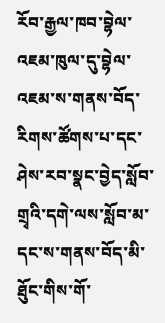རོབ་རྒྱལ་ཁབ་བྷེལ་འཇམ་ཁུལ་དུ་བྷེལ་འཇམ་ས་གནས་བོད་རིགས་ཚོགས་པ་དང་ཤེས་རབ་སྣང་བྱེད་སློབ་གྲྭའི་དགེ་ལས་སློབ་མ་དང་ས་གནས་བོད་མི་ཐོུང་གིས་གོ་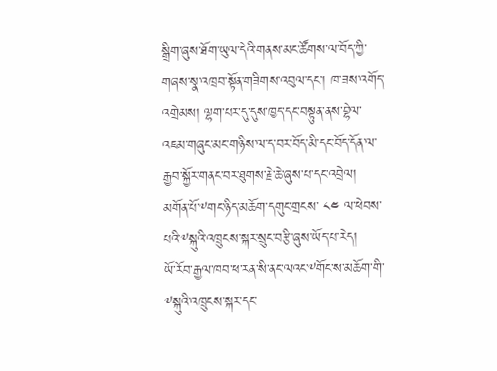སྒྲིག་ཞུས་ཐོག་ཡུལ་དེའི་གནས་མང་ཚོགས་ལ་བོད་ཀྱི་གཞས་སྣ་འཁྲབ་སྟོན་གཟིགས་འབུལ་དང་། ཁ་ཟས་འགོད་འགྲེམས། ལྷག་པར་དུ་དུས་ཁྱད་དང་བསྟུན་ནས་བྷེལ་འཇམ་གཞུང་མང་གཉིས་ལ་ད་བར་བོད་མི་དང་བོད་དོན་ལ་རྒྱབ་སྐྱོར་གནང་བར་ཐུགས་རྗེ་ཆེ་ཞུས་པ་དང་འབྲེལ། མགོན་པོ་༸གང་ཉིད་མཆོག་དགུང་གྲངས་ ༨༤ ལ་ཕེབས་པའི་༸སྐུའི་འཁྲུངས་སྐར་སྲུང་བརྩི་ཞུས་ཡོད་པ་རེད།
ཡོ་རོབ་རྒྱལ་ཁབ་ཕ་རན་སི་ནང་ལའང་༸གོང་ས་མཆོག་གི་༸སྐུའི་འཁྲུངས་སྐར་དང་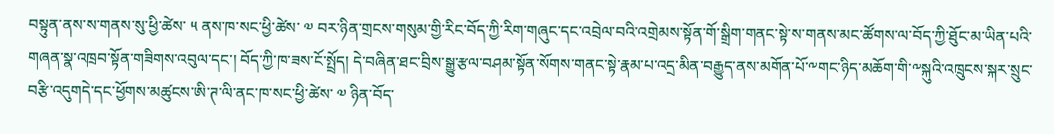བསྟུན་ནས་ས་གནས་སུ་ཕྱི་ཚེས་ ༥ ནས་ཁ་སང་ཕྱི་ཚེས་ ༧ བར་ཉིན་གྲངས་གསུམ་གྱི་རིང་བོད་ཀྱི་རིག་གཞུང་དང་འབྲེལ་བའི་འགྲེམས་སྟོན་གོ་སྒྲིག་གནང་སྟེ་ས་གནས་མང་ཚོགས་ལ་བོད་ཀྱི་ཐོུང་མ་ཡིན་པའི་གཞན་སྣ་འཁྲབ་སྟོན་གཟིགས་འབུལ་དང་། བོད་ཀྱི་ཁ་ཟས་ངོ་སྤྲོད། དེ་བཞིན་ཐང་བྲིས་སྒྱུ་རྩལ་བཤམ་སྟོན་སོགས་གནང་སྟེ་རྣམ་པ་འདྲ་མིན་བརྒྱུད་ནས་མགོན་པོ་༸གང་ཉིད་མཆོག་གི་༸སྐུའི་འཁྲུངས་སྐར་སྲུང་བརྩི་འདུགདེ་དང་ཕྱོགས་མཚུངས་ཨི་ཊ་ལི་ནང་ཁ་སང་ཕྱི་ཚེས་ ༧ ཉིན་བོད་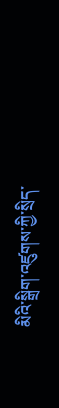མིའི་སྒྲིག་འཛུགས་ཀྱི་སྲིད་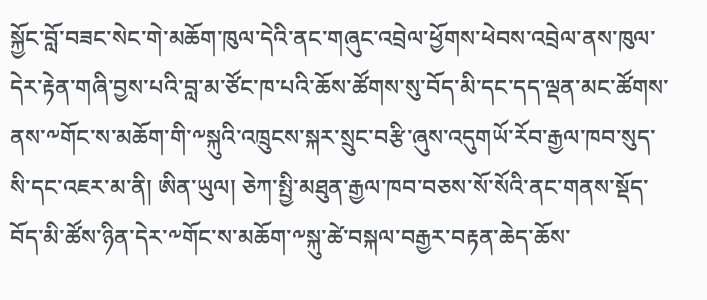སྐྱོང་བློ་བཟང་སེང་གེ་མཆོག་ཁུལ་དེའི་ནང་གཞུང་འབྲེལ་ཕྱོགས་ཕེབས་འབྲེལ་ནས་ཁུལ་དེར་རྟེན་གཞི་བྱས་པའི་བླ་མ་ཙོང་ཁ་པའི་ཆོས་ཚོགས་སུ་བོད་མི་དང་དད་ལྡན་མང་ཚོགས་ནས་༸གོང་ས་མཆོག་གི་༸སྐུའི་འཁྲུངས་སྐར་སྲུང་བརྩི་ཞུས་འདུགཡོ་རོབ་རྒྱལ་ཁབ་སུད་སི་དང་འཇར་མ་ནི། ཨིན་ཡུལ། ཅེཀ་སྤྱི་མཐུན་རྒྱལ་ཁབ་བཅས་སོ་སོའི་ནང་གནས་སྡོད་བོད་མི་ཚོས་ཉིན་དེར་༸གོང་ས་མཆོག་༸སྐུ་ཚེ་བསྐལ་བརྒྱར་བརྟན་ཆེད་ཆོས་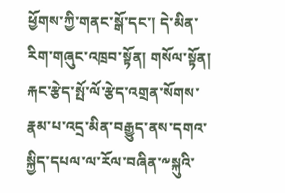ཕྱོགས་ཀྱི་གནང་སྒོ་དང་། དེ་མིན་རིག་གཞུང་འཁྲབ་སྟོན། གསོལ་སྟོན། རྐང་རྩེད་སྤོ་ལོ་རྩེད་འགྲན་སོགས་རྣམ་པ་འདྲ་མིན་བརྒྱུད་ནས་དགའ་སྐྱིད་དཔལ་ལ་རོལ་བཞིན་༸སྐུའི་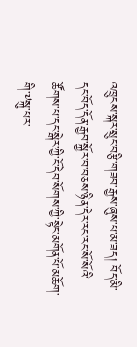འཁྲུངས་སྐར་སྲུང་བརྩི་གཟབ་རྒྱས་ཞུས་པ་མ་ཟད། བོད་མི་དང་བོད་དོན་རྒྱབ་སྐྱོར་བ་བཅས་ཉིན་དེར་རང་རང་སོ་སོའི་ཚོགས་པ་དང་སྒེར་ཀྱི་ངོ་དེབ་སོགས་ཀྱི་སྟེང་མགོན་པོ་མཆོག་གི་༸སྐུ་པར་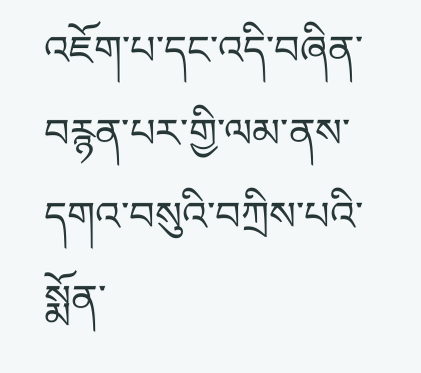འཇོག་པ་དང་འདི་བཞིན་བརྙན་པར་གྱི་ལམ་ནས་དགའ་བསུའི་བཀྲིས་པའི་སྨོན་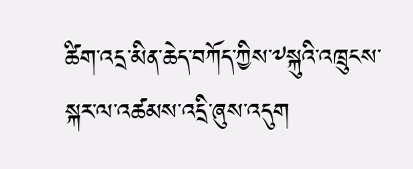ཚིག་འདྲ་མིན་ཆེད་བཀོད་ཀྱིས་༸སྐུའི་འཁྲུངས་སྐར་ལ་འཚམས་འདྲི་ཞུས་འདུག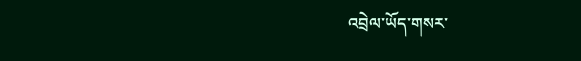འབྲེལ་ཡོད་གསར་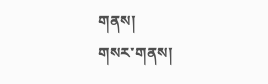གནས།
གསར་གནས།